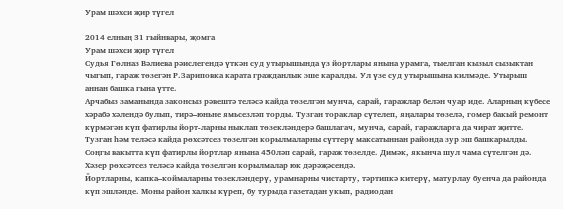Урам шәхси җир түгел

2014 елның 31 гыйнвары, җомга
Урам шәхси җир түгел
Cудья Гөлназ Вәлиева рәислегендә үткән суд утырышында үз йортлары янына урамга, тыелган кызыл сызыктан чыгып, гараж төзегән Р.Зариповка карата гражданлык эше каралды. Ул үзе суд утырышына килмәде. Утырыш аннан башка гына үтте.
Арчабыз заманында законсыз рәвештә теләсә кайда төзелгән мунча, сарай, гаражлар белән чуар иде. Аларның күбесе хәрабә хәлендә булып, тирә–юньне ямьсезләп торды. Тузган тораклар сүтелеп, яңалары төзелә, гомер бакый ремонт күрмәгән күп фатирлы йорт-ларны ныклап төзекләндерә башлагач, мунча, сарай, гаражларга да чират җитте.
Тузган һәм теләсә кайда рөхсәтсез төзелгән корылмаларны сүттерү максатыннан районда зур эш башкарылды. Соңгы вакытта күп фатирлы йортлар янына 450ләп сарай, гараж төзелде. Димәк, якынча шул чама сүтелгән дә. Хәзер рөхсәтсез теләсә кайда төзелгән корылмалар юк дәрәҗәсендә.
Йортларны, капка–коймаларны төзекләндерү, урамнарны чистарту, тәртипкә китерү, матурлау буенча да районда күп эшләнде. Моны район халкы күреп, бу турыда газетадан укып, радиодан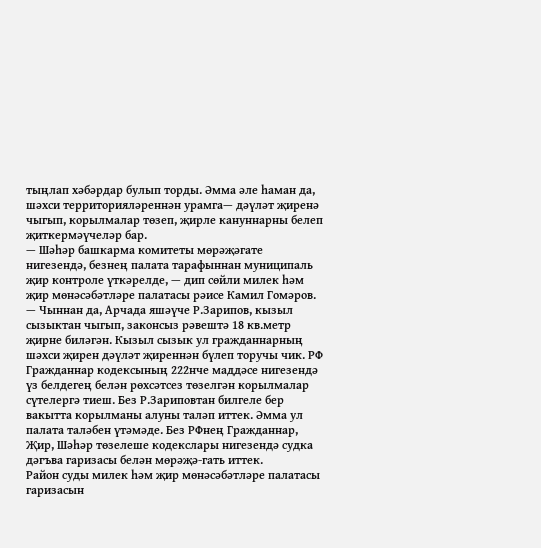тыңлап хәбәрдар булып торды. Әмма әле һаман да, шәхси территорияләреннән урамга— дәүләт җиренә чыгып, корылмалар төзеп, җирле кануннарны белеп җиткермәүчеләр бар.
— Шәһәр башкарма комитеты мөрәҗәгате нигезендә, безнең палата тарафыннан муниципаль җир контроле үткәрелде, — дип сөйли милек һәм җир мөнәсәбәтләре палатасы рәисе Камил Гомәров. — Чыннан да, Арчада яшәүче Р.Зарипов, кызыл сызыктан чыгып, законсыз рәвештә 18 кв.метр җирне биләгән. Кызыл сызык ул гражданнарның шәхси җирен дәүләт җиреннән бүлеп торучы чик. РФ Гражданнар кодексының 222нче маддәсе нигезендә үз белдегең белән рөхсәтсез төзелгән корылмалар сүтелергә тиеш. Без Р.Зариповтан билгеле бер вакытта корылманы алуны таләп иттек. Әмма ул палата таләбен үтәмәде. Без РФнең Гражданнар, Җир, Шәһәр төзелеше кодекслары нигезендә судка дәгъва гаризасы белән мөрәҗә-гать иттек.
Район суды милек һәм җир мөнәсәбәтләре палатасы гаризасын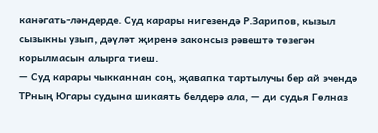канәгать-ләндерде. Суд карары нигезендә Р.Зарипов, кызыл сызыкны узып, дәүләт җиренә законсыз рәвештә төзегән корылмасын алырга тиеш.
— Суд карары чыкканнан соң, җавапка тартылучы бер ай эчендә ТРның Югары судына шикаять белдерә ала, — ди судья Гөлназ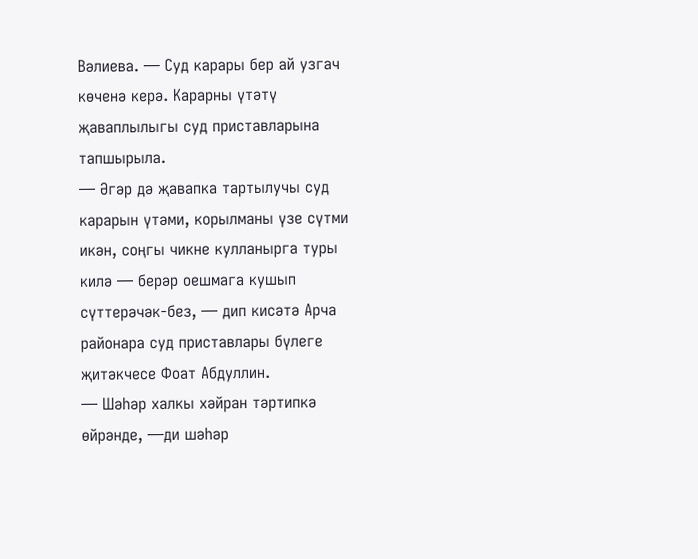Вәлиева. — Суд карары бер ай узгач көченә керә. Карарны үтәтү җаваплылыгы суд приставларына тапшырыла.
— Әгәр дә җавапка тартылучы суд карарын үтәми, корылманы үзе сүтми икән, соңгы чикне кулланырга туры килә — берәр оешмага кушып сүттерәчәк-без, — дип кисәтә Арча районара суд приставлары бүлеге җитәкчесе Фоат Абдуллин.
— Шәһәр халкы хәйран тәртипкә өйрәнде, —ди шәһәр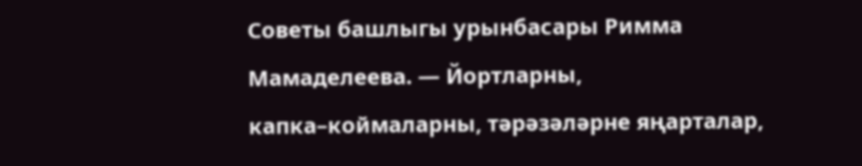Советы башлыгы урынбасары Римма Мамаделеева. — Йортларны, капка–коймаларны, тәрәзәләрне яңарталар,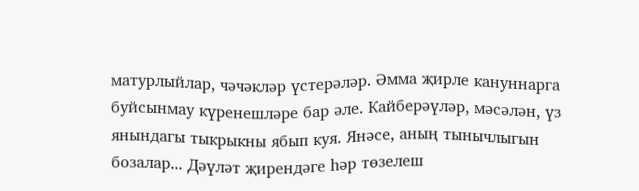матурлыйлар, чәчәкләр үстерәләр. Әмма җирле кануннарга буйсынмау күренешләре бар әле. Кайберәүләр, мәсәлән, үз янындагы тыкрыкны ябып куя. Янәсе, аның тынычлыгын бозалар... Дәүләт җирендәге һәр төзелеш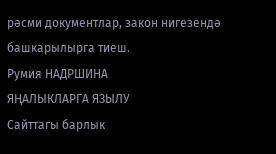рәсми документлар, закон нигезендә башкарылырга тиеш.
Румия НАДРШИНА
ЯҢАЛЫКЛАРГА ЯЗЫЛУ
Сайттагы барлык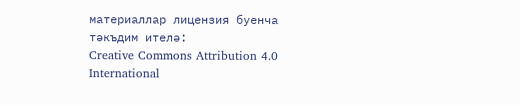материаллар лицензия буенча тәкъдим ителә:
Creative Commons Attribution 4.0 International